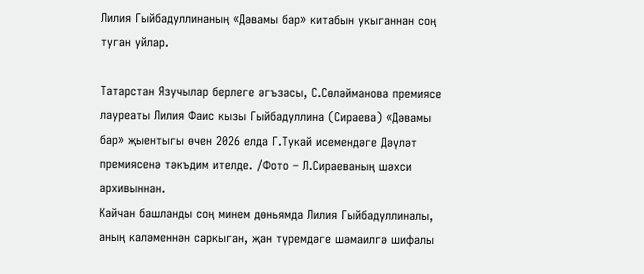Лилия Гыйбадуллинаның «Дәвамы бар» китабын укыганнан соң туган уйлар.

Татарстан Язучылар берлеге әгъзасы, С.Сөләйманова премиясе лауреаты Лилия Фаис кызы Гыйбадуллина (Сираева) «Дәвамы бар» җыентыгы өчен 2026 елда Г.Тукай исемендәге Дәүләт премиясенә тәкъдим ителде. /Фото – Л.Сираеваның шәхси архивыннан.
Кайчан башланды соң минем дөньямда Лилия Гыйбадуллиналы, аның каләменнән саркыган, җан түремдәге шәмаилгә шифалы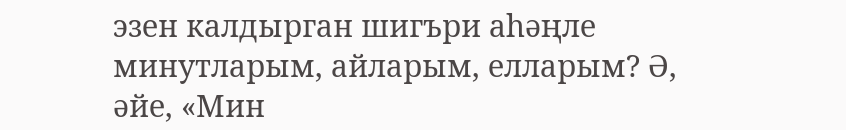эзен калдырган шигъри аһәңле минутларым, айларым, елларым? Ә, әйе, «Мин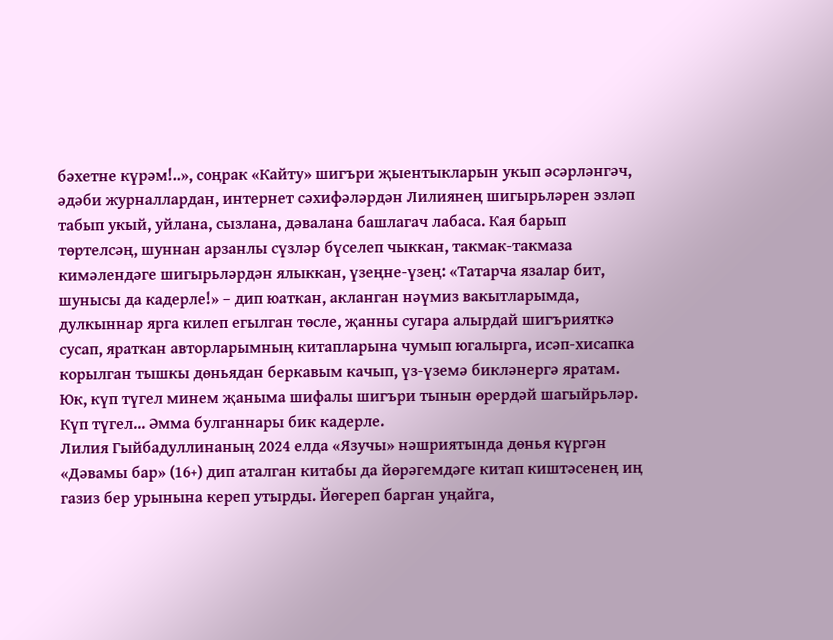бәхетне күрәм!..», соңрак «Кайту» шигъри җыентыкларын укып әсәрләнгәч, әдәби журналлардан, интернет сәхифәләрдән Лилиянең шигырьләрен эзләп табып укый, уйлана, сызлана, дәвалана башлагач лабаса. Кая барып төртелсәң, шуннан арзанлы сүзләр бүселеп чыккан, такмак-такмаза кимәлендәге шигырьләрдән ялыккан, үзеңне-үзең: «Татарча язалар бит, шунысы да кадерле!» – дип юаткан, акланган нәүмиз вакытларымда, дулкыннар ярга килеп егылган төсле, җанны сугара алырдай шигърияткә сусап, яраткан авторларымның китапларына чумып югалырга, исәп-хисапка корылган тышкы дөньядан беркавым качып, үз-үземә бикләнергә яратам. Юк, күп түгел минем җаныма шифалы шигъри тынын өрердәй шагыйрьләр. Күп түгел... Әмма булганнары бик кадерле.
Лилия Гыйбадуллинаның 2024 елда «Язучы» нәшриятында дөнья күргән «Дәвамы бар» (16+) дип аталган китабы да йөрәгемдәге китап киштәсенең иң газиз бер урынына кереп утырды. Йөгереп барган уңайга,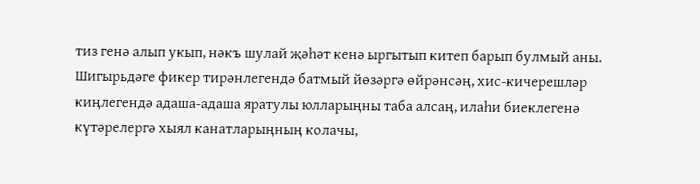тиз генә алып укып, нәкъ шулай җәһәт кенә ыргытып китеп барып булмый аны. Шигырьдәге фикер тирәнлегендә батмый йөзәргә өйрәнсәң, хис-кичерешләр киңлегендә адаша-адаша яратулы юлларыңны таба алсаң, илаһи биеклегенә күтәрелергә хыял канатларыңның колачы,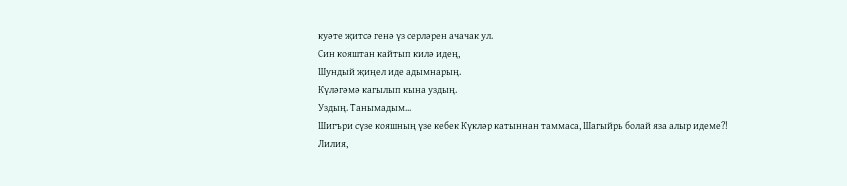куәте җитсә генә үз серләрен ачачак ул.
Син кояштан кайтып килә идең,
Шундый җиңел иде адымнарың.
Күләгәмә кагылып кына уздың.
Уздың. Танымадым...
Шигъри сүзе кояшның үзе кебек Күкләр катыннан таммаса, Шагыйрь болай яза алыр идеме?!
Лилия,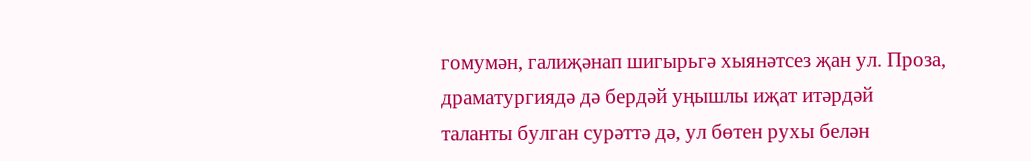гомумән, галиҗәнап шигырьгә хыянәтсез җан ул. Проза, драматургиядә дә бердәй уңышлы иҗат итәрдәй таланты булган сурәттә дә, ул бөтен рухы белән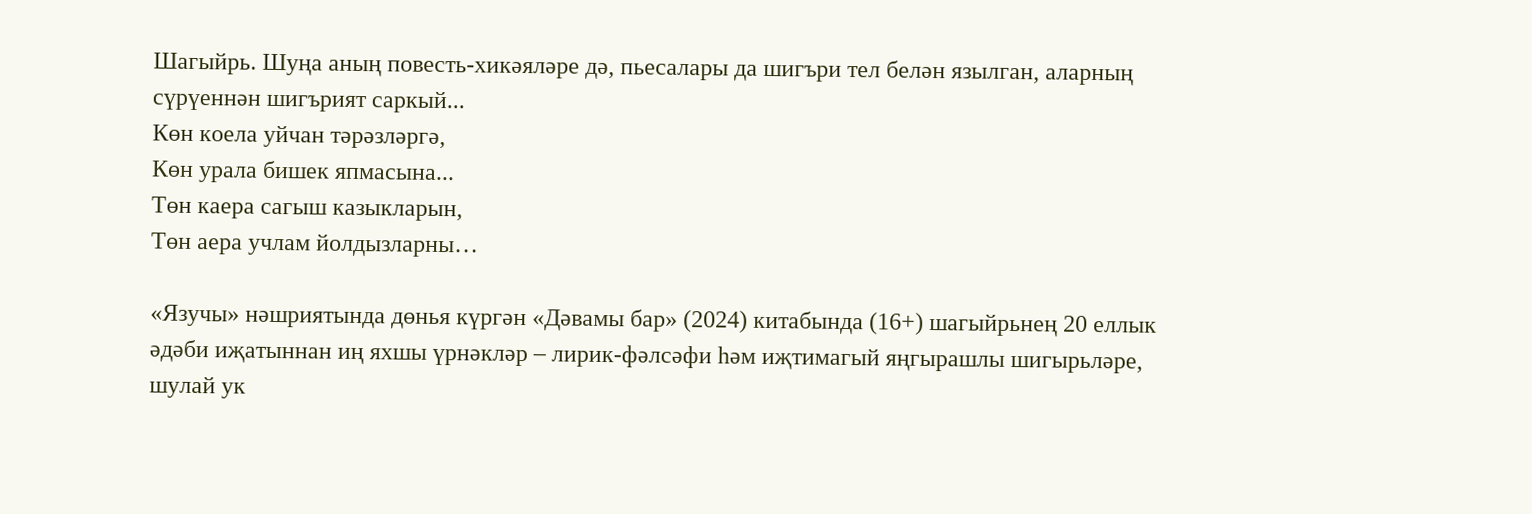Шагыйрь. Шуңа аның повесть-хикәяләре дә, пьесалары да шигъри тел белән язылган, аларның сүрүеннән шигърият саркый...
Көн коела уйчан тәрәзләргә,
Көн урала бишек япмасына...
Төн каера сагыш казыкларын,
Төн аера учлам йолдызларны…

«Язучы» нәшриятында дөнья күргән «Дәвамы бар» (2024) китабында (16+) шагыйрьнең 20 еллык әдәби иҗатыннан иң яхшы үрнәкләр – лирик-фәлсәфи һәм иҗтимагый яңгырашлы шигырьләре, шулай ук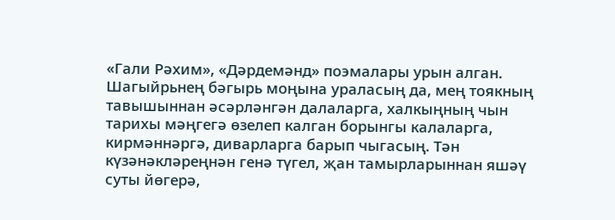«Гали Рәхим», «Дәрдемәнд» поэмалары урын алган.
Шагыйрьнең бәгырь моңына ураласың да, мең тоякның тавышыннан әсәрләнгән далаларга, халкыңның чын тарихы мәңгегә өзелеп калган борынгы калаларга, кирмәннәргә, диварларга барып чыгасың. Тән күзәнәкләреңнән генә түгел, җан тамырларыннан яшәү суты йөгерә,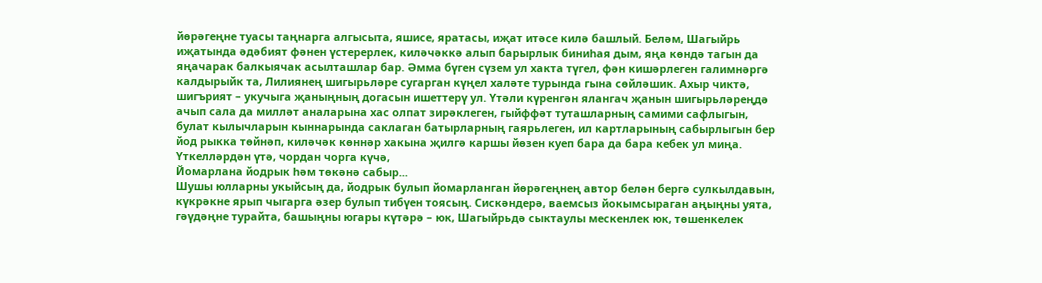йөрәгеңне туасы таңнарга алгысыта, яшисе, яратасы, иҗат итәсе килә башлый. Беләм, Шагыйрь иҗатында әдәбият фәнен үстерерлек, киләчәккә алып барырлык биниһая дым, яңа көндә тагын да яңачарак балкыячак асылташлар бар. Әмма бүген сүзем ул хакта түгел, фән кишәрлеген галимнәргә калдырыйк та, Лилиянең шигырьләре сугарган күңел халәте турында гына сөйләшик. Ахыр чиктә, шигърият – укучыга җаныңның догасын ишеттерү ул. Үтәли күренгән ялангач җанын шигырьләреңдә ачып сала да милләт аналарына хас олпат зирәклеген, гыйффәт туташларның самими сафлыгын, булат кылычларын кыннарында саклаган батырларның гаярьлеген, ил картларының сабырлыгын бер йод рыкка төйнәп, киләчәк көннәр хакына җилгә каршы йөзен куеп бара да бара кебек ул миңа.
Үткелләрдән үтә, чордан чорга күчә,
Йомарлана йодрык һәм төкәнә сабыр...
Шушы юлларны укыйсың да, йодрык булып йомарланган йөрәгеңнең автор белән бергә сулкылдавын, күкрәкне ярып чыгарга әзер булып тибүен тоясың. Сискәндерә, ваемсыз йокымсыраган аңыңны уята, гәүдәңне турайта, башыңны югары күтәрә – юк, Шагыйрьдә сыктаулы мескенлек юк, төшенкелек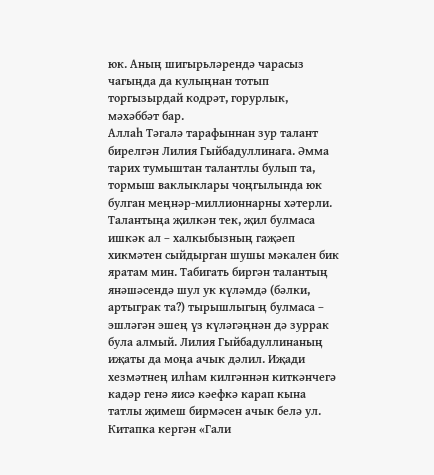юк. Аның шигырьләрендә чарасыз чагыңда да кулыңнан тотып торгызырдай кодрәт, горурлык, мәхәббәт бар.
Аллаһ Тәгалә тарафыннан зур талант бирелгән Лилия Гыйбадуллинага. Әмма тарих тумыштан талантлы булып та, тормыш ваклыклары чоңгылында юк булган меңнәр-миллионнарны хәтерли. Талантыңа җилкән тек, җил булмаса ишкәк ал – халкыбызның гаҗәеп хикмәтен сыйдырган шушы мәкален бик яратам мин. Табигать биргән талантың янәшәсендә шул ук күләмдә (бәлки, артыграк та?) тырышлыгың булмаса – эшләгән эшең үз күләгәңнән дә зуррак була алмый. Лилия Гыйбадуллинаның иҗаты да моңа ачык дәлил. Иҗади хезмәтнең илһам килгәннән киткәнчегә кадәр генә яисә кәефкә карап кына татлы җимеш бирмәсен ачык белә ул. Китапка кергән «Гали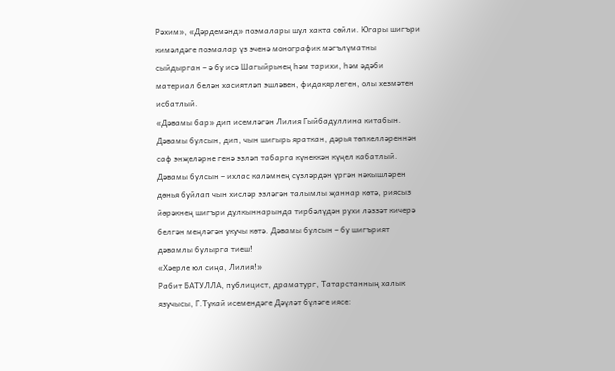Рәхим», «Дәрдемәнд» поэмалары шул хакта сөйли. Югары шигъри кимәлдәге поэмалар үз эченә монографик мәгълүматны сыйдырган – ә бу исә Шагыйрьнең һәм тарихи, һәм әдәби материал белән хасиятләп эшләвен, фидакярлеген, олы хезмәтен исбатлый.
«Дәвамы бар» дип исемләгән Лилия Гыйбадуллина китабын. Дәвамы булсын, дип, чын шигырь яраткан, дәрья төпкелләреннән саф энҗеләрне генә эзләп табарга күнеккән күңел кабатлый. Дәвамы булсын – ихлас каләмнең сүзләрдән үргән нәкышләрен дөнья буйлап чын хисләр эзләгән талымлы җаннар көтә, риясыз йөрәкнең шигъри дулкыннарында тирбәлүдән рухи ләззәт кичерә белгән меңләгән укучы көтә. Дәвамы булсын – бу шигърият дәвамлы булырга тиеш!
«Хәерле юл сиңа, Лилия!»
Рабит БАТУЛЛА, публицист, драматург, Татарстанның халык язучысы, Г.Тукай исемендәге Дәүләт бүләге иясе: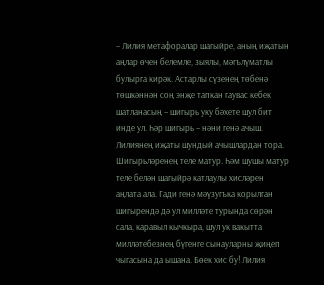– Лилия метафоралар шагыйре, аның иҗатын аңлар өчен белемле, зыялы, мәгълүматлы булырга кирәк. Астарлы сүзенең төбенә төшкәннән соң энҗе тапкан гаувас кебек шатланасың – шигырь уку бәхете шул бит инде ул. Һәр шигырь – нәни генә ачыш. Лилиянең иҗаты шундый ачышлардан тора.
Шигырьләренең теле матур. Һәм шушы матур теле белән шагыйрә катлаулы хисләрен аңлата ала. Гади генә мәүзугъка корылган шигырендә дә ул милләте турында сөрән сала, каравыл кычкыра, шул ук вакытта милләтебезнең бүгенге сынауларны җиңеп чыгасына да ышана. Бөек хис бу! Лилия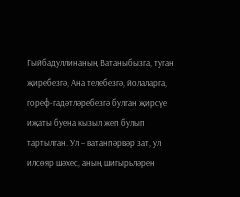Гыйбадуллинаның Ватаныбызга, туган җиребезгә, Ана телебезгә, йолаларга, гореф-гадәтләребезгә булган җирсүе иҗаты буена кызыл жеп булып тартылган. Ул – ватанпәрвәр зат, ул илсөяр шәхес, аның шигырьләрен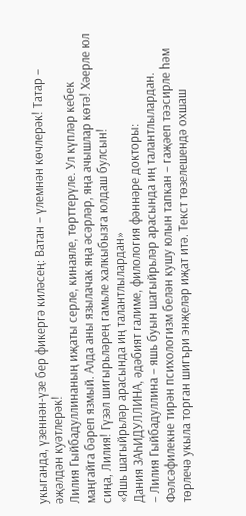укыганда, үзеннән-үзе бер фикергә киләсең: Ватан – үлемнән көчлерәк! Татар – әҗәлдән куәтлерәк!
Лилия Гыйбадуллинаның иҗаты серле, кинаяле, төрттерүле. Ул күпләр кебек маңгайга бәреп язмый. Алда аны язылачак яңа әсәрләр, яңа ачышлар көтә! Хәерле юл сиңа, Лилия! Гүзәл шигырьләрең гамьле халкыбызга юлдаш булсын!
«Яшь шагыйрьләр арасында иң талантлылардан»
Дания ЗАҺИДУЛЛИНА, әдәбият галиме, филология фәннәре докторы:
– Лилия Гыйбадуллина – яшь буын шагыйрьләр арасында иң талантлылардан. Фәлсәфилекне тирән психологизм белән кушу юлын тапкан – гаҗәеп тәэсирле һәм төрлечә укыла торган шигъри энҗеләр иҗат итә. Текст төзелешендә охшаш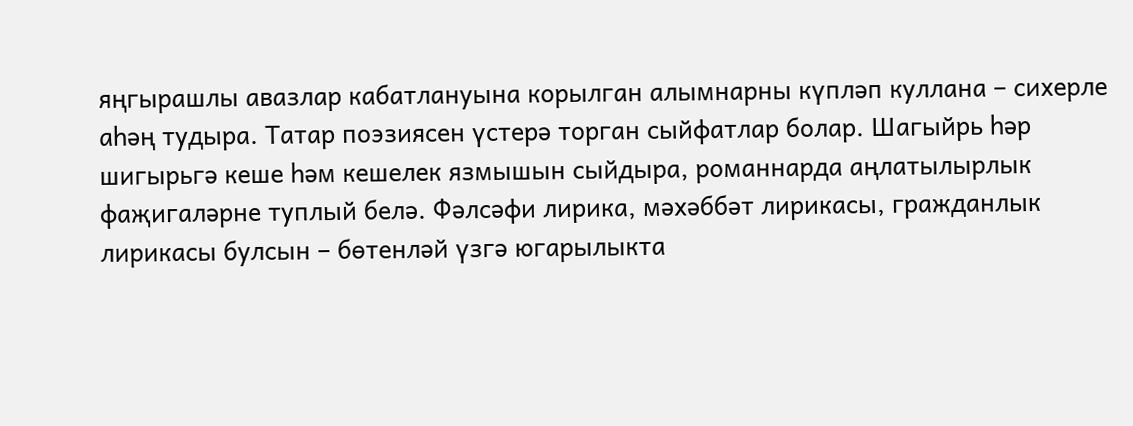яңгырашлы авазлар кабатлануына корылган алымнарны күпләп куллана – сихерле аһәң тудыра. Татар поэзиясен үстерә торган сыйфатлар болар. Шагыйрь һәр шигырьгә кеше һәм кешелек язмышын сыйдыра, романнарда аңлатылырлык фаҗигаләрне туплый белә. Фәлсәфи лирика, мәхәббәт лирикасы, гражданлык лирикасы булсын – бөтенләй үзгә югарылыкта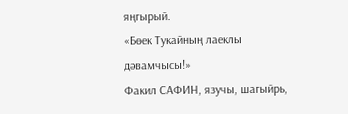яңгырый.
«Бөек Тукайның лаеклы дәвамчысы!»
Факил САФИН, язучы, шагыйрь,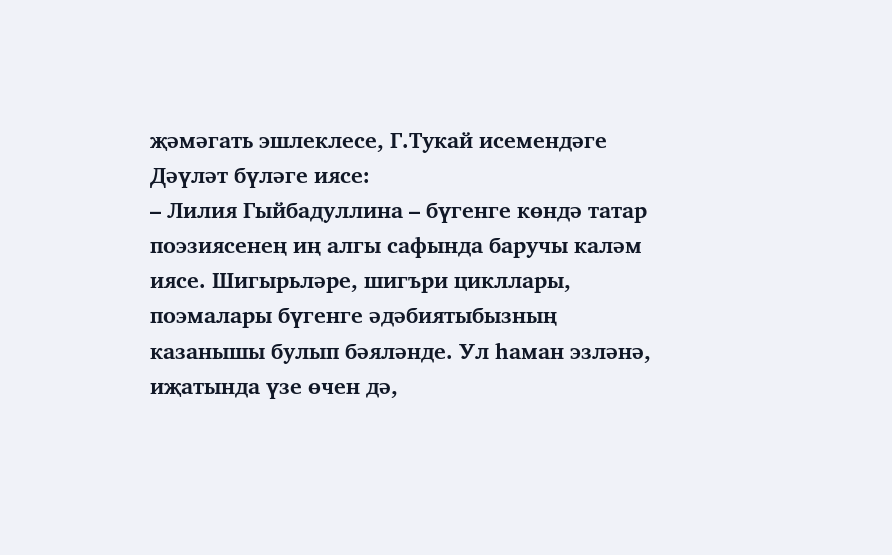җәмәгать эшлеклесе, Г.Тукай исемендәге Дәүләт бүләге иясе:
– Лилия Гыйбадуллина – бүгенге көндә татар поэзиясенең иң алгы сафында баручы каләм иясе. Шигырьләре, шигъри цикллары, поэмалары бүгенге әдәбиятыбызның казанышы булып бәяләнде. Ул һаман эзләнә, иҗатында үзе өчен дә,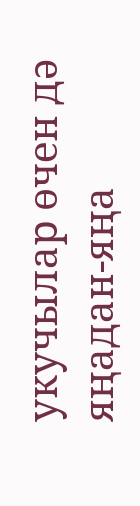укучылар өчен дә яңадан-яңа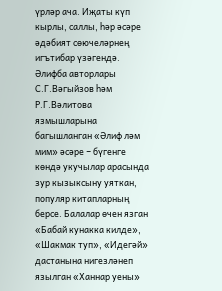үрләр ача. Иҗаты күп кырлы, саллы, һәр әсәре әдәбият сөючеләрнең игътибар үзәгендә. Әлифба авторлары С.Г.Вәгыйзов һәм Р.Г.Вәлитова язмышларына багышланган «Әлиф ләм мим» әсәре − бүгенге көндә укучылар арасында зур кызыксыну уяткан, популяр китапларның берсе. Балалар өчен язган «Бабай кунакка килде», «Шакмак туп», «Идегәй» дастанына нигезләнеп язылган «Ханнар уены»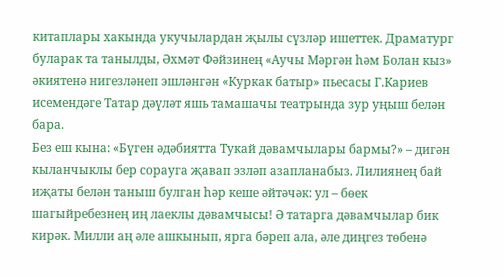китаплары хакында укучылардан җылы сүзләр ишеттек. Драматург буларак та танылды, Әхмәт Фәйзинең «Аучы Мәргән һәм Болан кыз» әкиятенә нигезләнеп эшләнгән «Куркак батыр» пьесасы Г.Кариев исемендәге Татар дәүләт яшь тамашачы театрында зур уңыш белән бара.
Без еш кына: «Бүген әдәбиятта Тукай дәвамчылары бармы?» – дигән кыланчыклы бер сорауга җавап эзләп азапланабыз. Лилиянең бай иҗаты белән таныш булган һәр кеше әйтәчәк: ул – бөек шагыйребезнең иң лаеклы дәвамчысы! Ә татарга дәвамчылар бик кирәк. Милли аң әле ашкынып, ярга бәреп ала, әле диңгез төбенә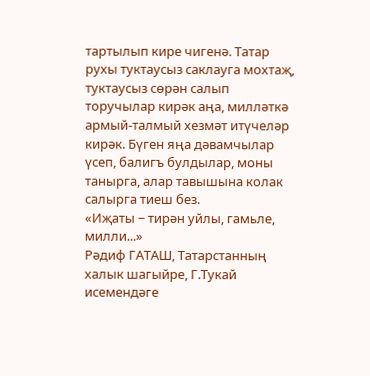тартылып кире чигенә. Татар рухы туктаусыз саклауга мохтаҗ, туктаусыз сөрән салып торучылар кирәк аңа, милләткә армый-талмый хезмәт итүчеләр кирәк. Бүген яңа дәвамчылар үсеп, балигъ булдылар, моны танырга, алар тавышына колак салырга тиеш без.
«Иҗаты − тирән уйлы, гамьле, милли...»
Рәдиф ГАТАШ, Татарстанның халык шагыйре, Г.Тукай исемендәге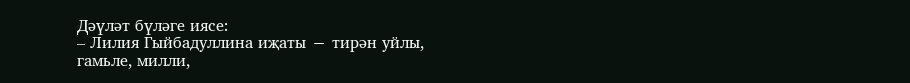Дәүләт бүләге иясе:
– Лилия Гыйбадуллина иҗаты − тирән уйлы, гамьле, милли,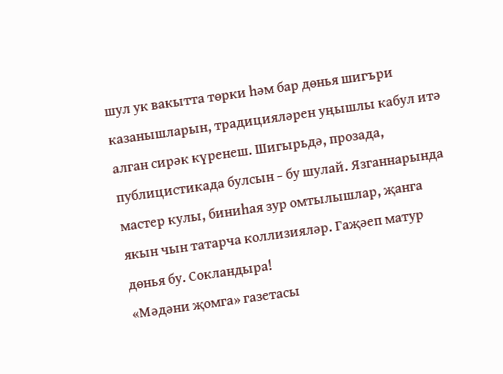шул ук вакытта төрки һәм бар дөнья шигъри казанышларын, традицияләрен уңышлы кабул итә алган сирәк күренеш. Шигырьдә, прозада, публицистикада булсын − бу шулай. Язганнарында мастер кулы, биниһая зур омтылышлар, җанга якын чын татарча коллизияләр. Гаҗәеп матур дөнья бу. Сокландыра!
«Мәдәни җомга» газетасы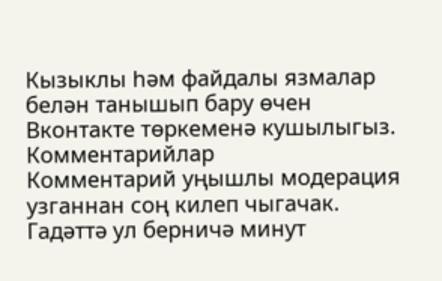Кызыклы һәм файдалы язмалар белән танышып бару өчен Вконтакте төркеменә кушылыгыз.
Комментарийлар
Комментарий уңышлы модерация узганнан соң килеп чыгачак. Гадәттә ул берничә минут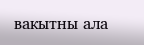вакытны ала